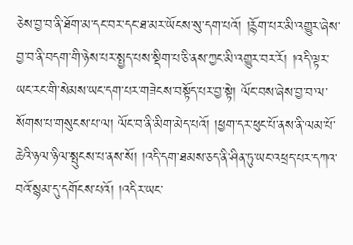ཅེས་བྱ་བ་ནི་ཐོག་མ་དང་བར་དང་ཐ་མར་ཡོངས་སུ་དག་པའོ། །རྙོག་པར་མི་འགྱུར་ཞེས་བྱ་བ་ནི་བདག་གི་ཉེས་པར་སྤྱད་པས་སྡིག་པ་ཅི་ནས་ཀྱང་མི་འགྱུར་བར་རོ། །འདི་ལྟར་ཡང་རང་གི་སེམས་ཡང་དག་པར་གཟེངས་བསྟོད་པར་བྱ་སྟེ། ལོང་བས་ཞེས་བྱ་བ་ལ་སོགས་པ་གསུངས་པ་ལ། ལོང་བ་ནི་མིག་མེད་པའོ། །ཕྱག་དར་ཕུང་པོ་ནས་ནི་ལམ་པོ་ཆེའི་ཉལ་ཉིལ་སྤུངས་པ་ནས་སོ། །འདི་དག་ཐམས་ཅད་ནི་ཤིན་ཏུ་ཡང་འཕྲད་པར་དཀའ་བའོ་སྙམ་དུ་དགོངས་པའོ། །འདིར་ཡང་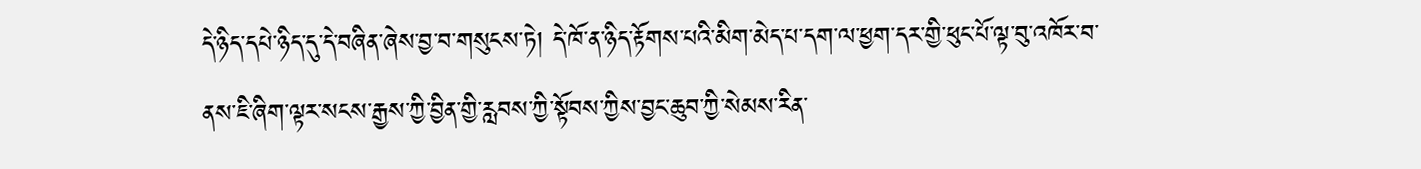དེ་ཉིད་དཔེ་ཉིད་དུ་དེ་བཞིན་ཞེས་བྱ་བ་གསུངས་ཏེ། དེ་ཁོ་ན་ཉིད་རྟོགས་པའི་མིག་མེད་པ་དག་ལ་ཕྱག་དར་གྱི་ཕུང་པོ་ལྟ་བུ་འཁོར་བ་ནས་ཇི་ཞིག་ལྟར་སངས་རྒྱས་ཀྱི་བྱིན་གྱི་རླབས་ཀྱི་སྟོབས་ཀྱིས་བྱང་ཆུབ་ཀྱི་སེམས་རིན་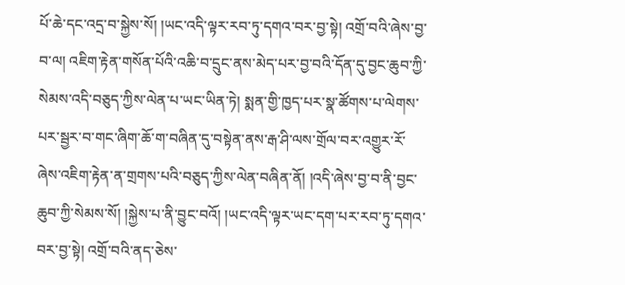པོ་ཆེ་དང་འདྲ་བ་སྐྱེས་སོ། །ཡང་འདི་ལྟར་རབ་ཏུ་དགའ་བར་བྱ་སྟེ། འགྲོ་བའི་ཞེས་བྱ་བ་ལ། འཇིག་རྟེན་གསོན་པོའི་འཆི་བ་དྲུང་ནས་མེད་པར་བྱ་བའི་དོན་དུ་བྱང་ཆུབ་ཀྱི་སེམས་འདི་བཅུད་ཀྱིས་ལེན་པ་ཡང་ཡིན་ཏེ། སྨན་གྱི་ཁྱད་པར་སྣ་ཚོགས་པ་ལེགས་པར་སྦྱར་བ་གང་ཞིག་ཆོ་ག་བཞིན་དུ་བསྟེན་ནས་རྒ་ཤི་ལས་གྲོལ་བར་འགྱུར་རོ་ཞེས་འཇིག་རྟེན་ན་གྲགས་པའི་བཅུད་ཀྱིས་ལེན་བཞིན་ནོ། །འདི་ཞེས་བྱ་བ་ནི་བྱང་ཆུབ་ཀྱི་སེམས་སོ། །སྐྱེས་པ་ནི་བྱུང་བའོ། །ཡང་འདི་ལྟར་ཡང་དག་པར་རབ་ཏུ་དགའ་བར་བྱ་སྟེ། འགྲོ་བའི་ནད་ཅེས་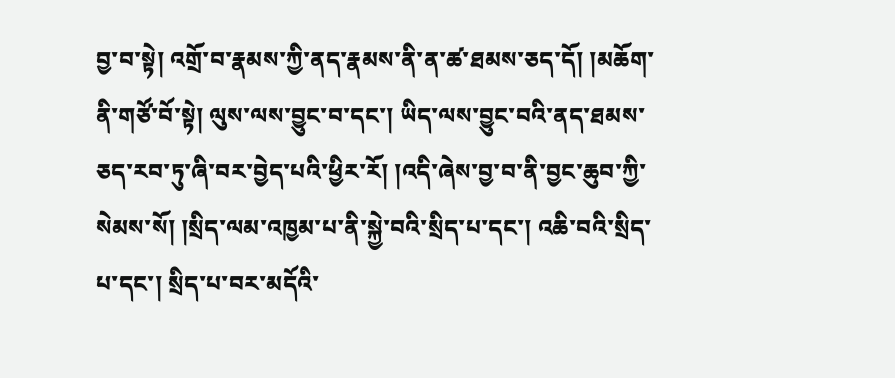བྱ་བ་སྟེ། འགྲོ་བ་རྣམས་ཀྱི་ནད་རྣམས་ནི་ན་ཚ་ཐམས་ཅད་དོ། །མཆོག་ནི་གཙོ་བོ་སྟེ། ལུས་ལས་བྱུང་བ་དང་། ཡིད་ལས་བྱུང་བའི་ནད་ཐམས་ཅད་རབ་ཏུ་ཞི་བར་བྱེད་པའི་ཕྱིར་རོ། །འདི་ཞེས་བྱ་བ་ནི་བྱང་ཆུབ་ཀྱི་སེམས་སོ། །སྲིད་ལམ་འཁྱམ་པ་ནི་སྐྱེ་བའི་སྲིད་པ་དང་། འཆི་བའི་སྲིད་པ་དང་། སྲིད་པ་བར་མདོའི་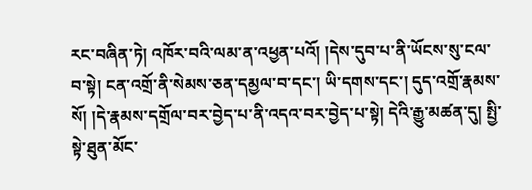རང་བཞིན་ཏེ། འཁོར་བའི་ལམ་ན་འཕྱན་པའོ། །དེས་དུབ་པ་ནི་ཡོངས་སུ་ངལ་བ་སྟེ། ངན་འགྲོ་ནི་སེམས་ཅན་དམྱལ་བ་དང་། ཡི་དགས་དང་། དུད་འགྲོ་རྣམས་སོ། །དེ་རྣམས་དགྲོལ་བར་བྱེད་པ་ནི་འདའ་བར་བྱེད་པ་སྟེ། དེའི་རྒྱུ་མཚན་དུ། སྤྱི་སྟེ་ཐུན་མོང་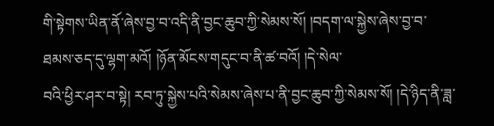གི་སྟེགས་ཡིན་ནོ་ཞེས་བྱ་བ་འདི་ནི་བྱང་ཆུབ་ཀྱི་སེམས་སོ། །བདག་ལ་སྐྱེས་ཞེས་བྱ་བ་ཐམས་ཅད་དུ་ལྷག་མའོ། །ཉོན་མོངས་གདུང་བ་ནི་ཚ་བའོ། །དེ་སེལ་
བའི་ཕྱིར་ཤར་བ་སྟེ། རབ་ཏུ་སྐྱེས་པའི་སེམས་ཞེས་པ་ནི་བྱང་ཆུབ་ཀྱི་སེམས་སོ། །དེ་ཉིད་ནི་ཟླ་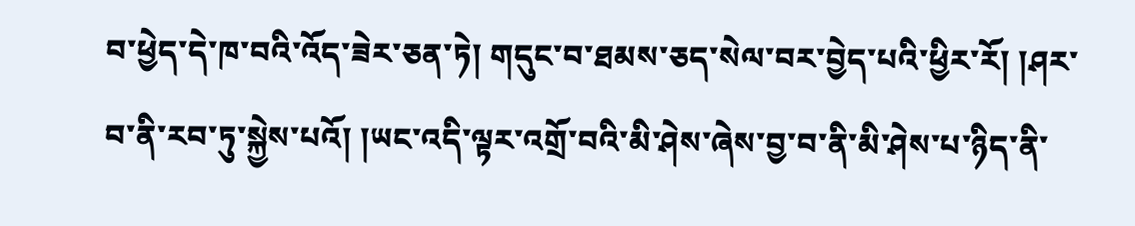བ་ཕྱེད་དེ་ཁ་བའི་འོད་ཟེར་ཅན་ཏེ། གདུང་བ་ཐམས་ཅད་སེལ་བར་བྱེད་པའི་ཕྱིར་རོ། །ཤར་བ་ནི་རབ་ཏུ་སྐྱེས་པའོ། །ཡང་འདི་ལྟར་འགྲོ་བའི་མི་ཤེས་ཞེས་བྱ་བ་ནི་མི་ཤེས་པ་ཉིད་ནི་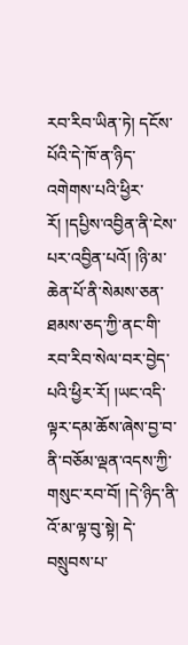རབ་རིབ་ཡིན་ཏེ། དངོས་པོའི་དེ་ཁོ་ན་ཉིད་འགེགས་པའི་ཕྱིར་རོ། །དཔྱིས་འབྱིན་ནི་ངེས་པར་འབྱིན་པའོ། །ཉི་མ་ཆེན་པོ་ནི་སེམས་ཅན་ཐམས་ཅད་ཀྱི་ནང་གི་རབ་རིབ་སེལ་བར་བྱེད་པའི་ཕྱིར་རོ། །ཡང་འདི་ལྟར་དམ་ཆོས་ཞེས་བྱ་བ་ནི་བཅོམ་ལྡན་འདས་ཀྱི་གསུང་རབ་བོ། །དེ་ཉིད་ནི་འོ་མ་ལྟ་བུ་སྟེ། དེ་བསྲུབས་པ་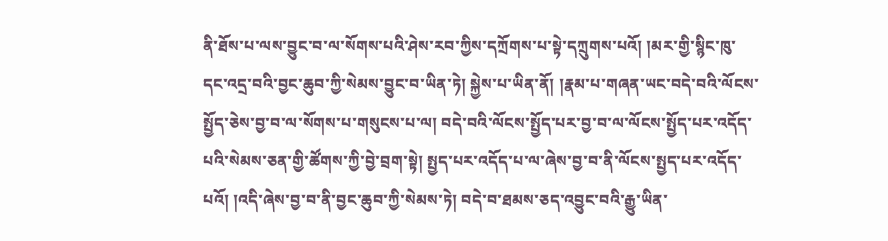ནི་ཐོས་པ་ལས་བྱུང་བ་ལ་སོགས་པའི་ཤེས་རབ་ཀྱིས་དཀྲོགས་པ་སྟེ་དཀྲུགས་པའོ། །མར་གྱི་སྙིང་ཁུ་དང་འདྲ་བའི་བྱང་ཆུབ་ཀྱི་སེམས་བྱུང་བ་ཡིན་ཏེ། སྐྱེས་པ་ཡིན་ནོ། །རྣམ་པ་གཞན་ཡང་བདེ་བའི་ལོངས་སྤྱོད་ཅེས་བྱ་བ་ལ་སོགས་པ་གསུངས་པ་ལ། བདེ་བའི་ལོངས་སྤྱོད་པར་བྱ་བ་ལ་ལོངས་སྤྱོད་པར་འདོད་པའི་སེམས་ཅན་གྱི་ཚོགས་ཀྱི་བྱེ་བྲག་སྟེ། སྤྱད་པར་འདོད་པ་ལ་ཞེས་བྱ་བ་ནི་ལོངས་སྤྱད་པར་འདོད་པའོ། །འདི་ཞེས་བྱ་བ་ནི་བྱང་ཆུབ་ཀྱི་སེམས་ཏེ། བདེ་བ་ཐམས་ཅད་འབྱུང་བའི་རྒྱུ་ཡིན་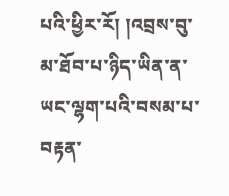པའི་ཕྱིར་རོ། །འབྲས་བུ་མ་ཐོབ་པ་ཉིད་ཡིན་ན་ཡང་ལྷག་པའི་བསམ་པ་བརྟན་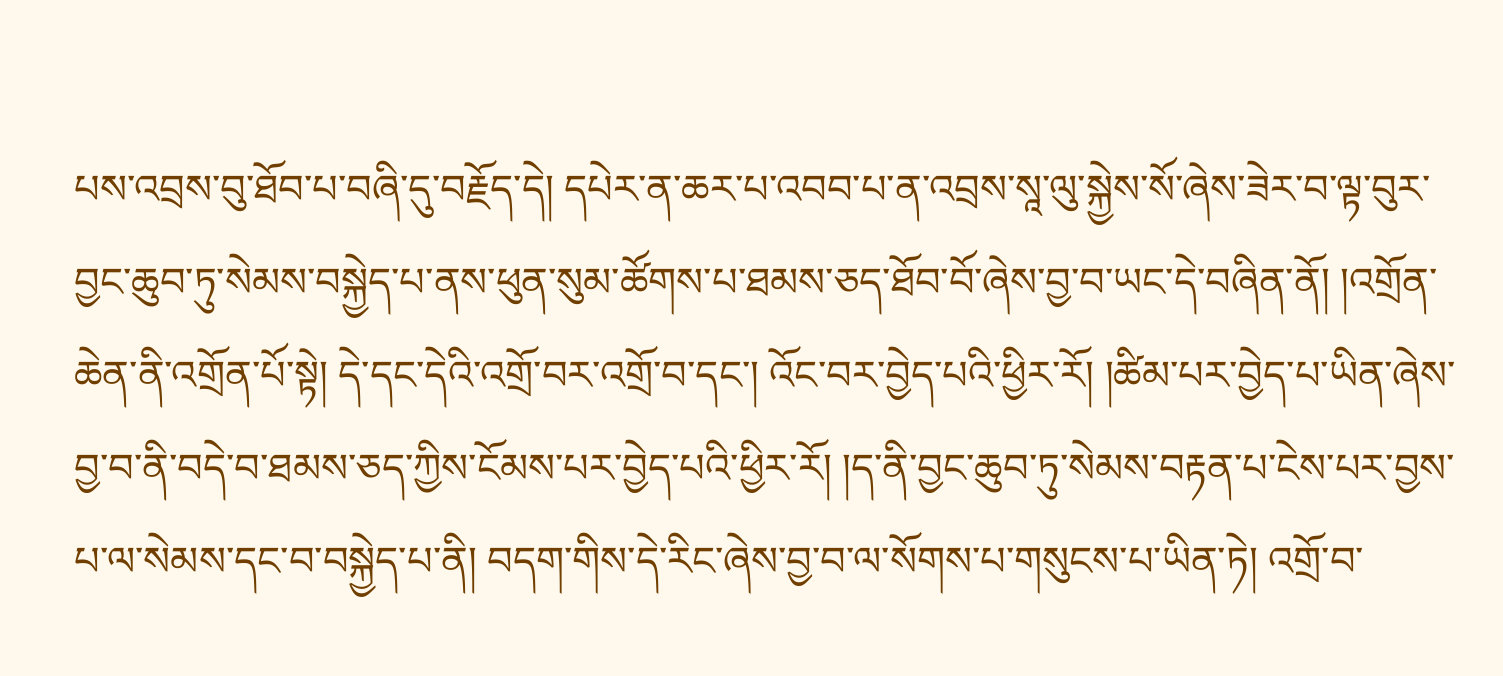པས་འབྲས་བུ་ཐོབ་པ་བཞི་དུ་བརྗོད་དེ། དཔེར་ན་ཆར་པ་འབབ་པ་ན་འབྲས་སཱ་ལུ་སྐྱེས་སོ་ཞེས་ཟེར་བ་ལྟ་བུར་བྱང་ཆུབ་ཏུ་སེམས་བསྐྱེད་པ་ནས་ཕུན་སུམ་ཚོགས་པ་ཐམས་ཅད་ཐོབ་བོ་ཞེས་བྱ་བ་ཡང་དེ་བཞིན་ནོ། །འགྲོན་ཆེན་ནི་འགྲོན་པོ་སྟེ། དེ་དང་དེའི་འགྲོ་བར་འགྲོ་བ་དང་། འོང་བར་བྱེད་པའི་ཕྱིར་རོ། །ཚིམ་པར་བྱེད་པ་ཡིན་ཞེས་བྱ་བ་ནི་བདེ་བ་ཐམས་ཅད་ཀྱིས་ངོམས་པར་བྱེད་པའི་ཕྱིར་རོ། །ད་ནི་བྱང་ཆུབ་ཏུ་སེམས་བརྟན་པ་ངེས་པར་བྱས་པ་ལ་སེམས་དང་བ་བསྐྱེད་པ་ནི། བདག་གིས་དེ་རིང་ཞེས་བྱ་བ་ལ་སོགས་པ་གསུངས་པ་ཡིན་ཏེ། འགྲོ་བ་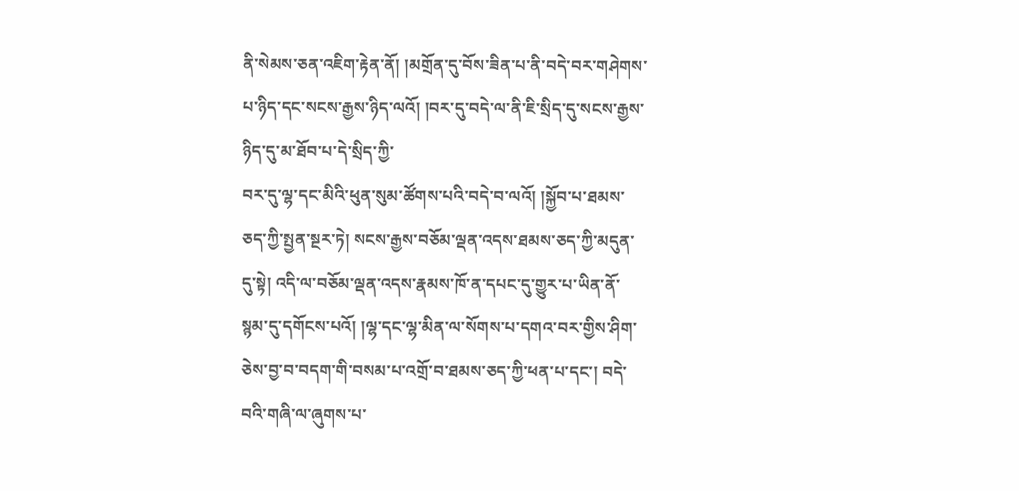ནི་སེམས་ཅན་འཇིག་རྟེན་ནོ། །མགྲོན་དུ་བོས་ཟིན་པ་ནི་བདེ་བར་གཤེགས་པ་ཉིད་དང་སངས་རྒྱས་ཉིད་ལའོ། །བར་དུ་བདེ་ལ་ནི་ཇི་སྲིད་དུ་སངས་རྒྱས་ཉིད་དུ་མ་ཐོབ་པ་དེ་སྲིད་ཀྱི་
བར་དུ་ལྷ་དང་མིའི་ཕུན་སུམ་ཚོགས་པའི་བདེ་བ་ལའོ། །སྐྱོབ་པ་ཐམས་ཅད་ཀྱི་སྤྱན་སྔར་ཏེ། སངས་རྒྱས་བཅོམ་ལྡན་འདས་ཐམས་ཅད་ཀྱི་མདུན་དུ་སྟེ། འདི་ལ་བཅོམ་ལྡན་འདས་རྣམས་ཁོ་ན་དཔང་དུ་གྱུར་པ་ཡིན་ནོ་སྙམ་དུ་དགོངས་པའོ། །ལྷ་དང་ལྷ་མིན་ལ་སོགས་པ་དགའ་བར་གྱིས་ཤིག་ཅེས་བྱ་བ་བདག་གི་བསམ་པ་འགྲོ་བ་ཐམས་ཅད་ཀྱི་ཕན་པ་དང་། བདེ་བའི་གཞི་ལ་ཞུགས་པ་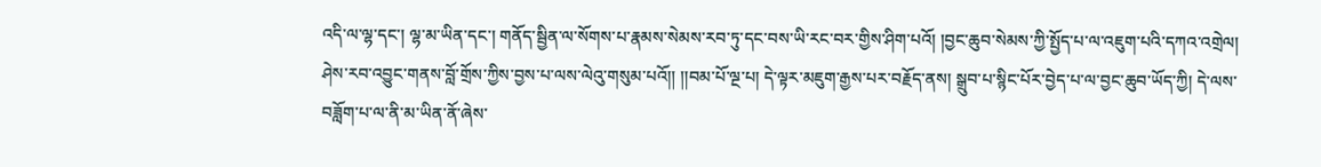འདི་ལ་ལྷ་དང་། ལྷ་མ་ཡིན་དང་། གནོད་སྦྱིན་ལ་སོགས་པ་རྣམས་སེམས་རབ་ཏུ་དང་བས་ཡི་རང་བར་གྱིས་ཤིག་པའོ། །བྱང་ཆུབ་སེམས་ཀྱི་སྤྱོད་པ་ལ་འཇུག་པའི་དཀའ་འགྲེལ། ཤེས་རབ་འབྱུང་གནས་བློ་གྲོས་ཀྱིས་བྱས་པ་ལས་ལེའུ་གསུམ་པའོ།། །།བམ་པོ་ལྔ་པ། དེ་ལྟར་མཇུག་རྒྱས་པར་བརྗོད་ནས། སྒྲུབ་པ་སྙིང་པོར་བྱེད་པ་ལ་བྱང་ཆུབ་ཡོད་ཀྱི། དེ་ལས་བཟློག་པ་ལ་ནི་མ་ཡིན་ནོ་ཞེས་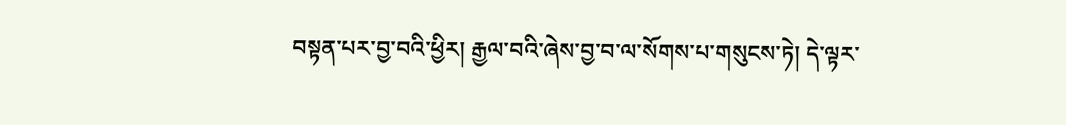བསྟན་པར་བྱ་བའི་ཕྱིར། རྒྱལ་བའི་ཞེས་བྱ་བ་ལ་སོགས་པ་གསུངས་ཏེ། དེ་ལྟར་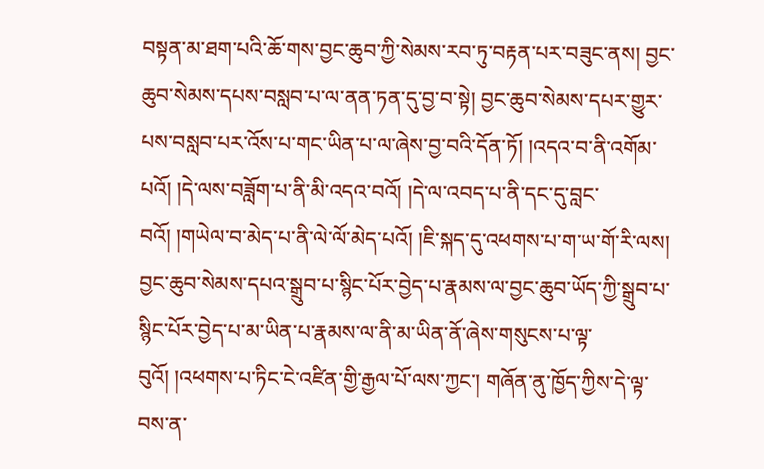བསྟན་མ་ཐག་པའི་ཆོ་གས་བྱང་ཆུབ་ཀྱི་སེམས་རབ་ཏུ་བརྟན་པར་བཟུང་ནས། བྱང་ཆུབ་སེམས་དཔས་བསླབ་པ་ལ་ནན་ཏན་དུ་བྱ་བ་སྟེ། བྱང་ཆུབ་སེམས་དཔར་གྱུར་པས་བསླབ་པར་འོས་པ་གང་ཡིན་པ་ལ་ཞེས་བྱ་བའི་དོན་ཏོ། །འདའ་བ་ནི་འགོམ་པའོ། །དེ་ལས་བཟློག་པ་ནི་མི་འདའ་བའོ། །དེ་ལ་འབད་པ་ནི་དང་དུ་བླང་བའོ། །གཡེལ་བ་མེད་པ་ནི་ལེ་ལོ་མེད་པའོ། །ཇི་སྐད་དུ་འཕགས་པ་ག་ཡ་གོ་རི་ལས། བྱང་ཆུབ་སེམས་དཔའ་སྒྲུབ་པ་སྙིང་པོར་བྱེད་པ་རྣམས་ལ་བྱང་ཆུབ་ཡོད་ཀྱི་སྒྲུབ་པ་སྙིང་པོར་བྱེད་པ་མ་ཡིན་པ་རྣམས་ལ་ནི་མ་ཡིན་ནོ་ཞེས་གསུངས་པ་ལྟ་བུའོ། །འཕགས་པ་ཏིང་ངེ་འཛིན་གྱི་རྒྱལ་པོ་ལས་ཀྱང་། གཞོན་ནུ་ཁྱོད་ཀྱིས་དེ་ལྟ་བས་ན་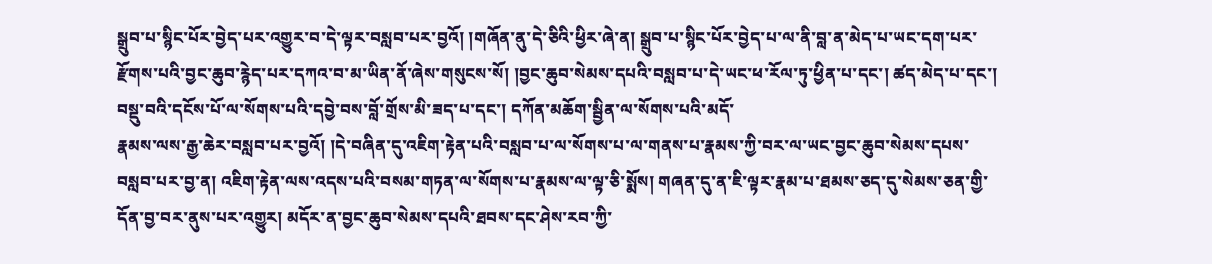སྒྲུབ་པ་སྙིང་པོར་བྱེད་པར་འགྱུར་བ་དེ་ལྟར་བསླབ་པར་བྱའོ། །གཞོན་ནུ་དེ་ཅིའི་ཕྱིར་ཞེ་ན། སྒྲུབ་པ་སྙིང་པོར་བྱེད་པ་ལ་ནི་བླ་ན་མེད་པ་ཡང་དག་པར་རྫོགས་པའི་བྱང་ཆུབ་རྙེད་པར་དཀའ་བ་མ་ཡིན་ནོ་ཞེས་གསུངས་སོ། །བྱང་ཆུབ་སེམས་དཔའི་བསླབ་པ་དེ་ཡང་ཕ་རོལ་ཏུ་ཕྱིན་པ་དང་། ཚད་མེད་པ་དང་། བསྡུ་བའི་དངོས་པོ་ལ་སོགས་པའི་དབྱེ་བས་བློ་གྲོས་མི་ཟད་པ་དང་། དཀོན་མཆོག་སྦྱིན་ལ་སོགས་པའི་མདོ་
རྣམས་ལས་རྒྱ་ཆེར་བསླབ་པར་བྱའོ། །དེ་བཞིན་དུ་འཇིག་རྟེན་པའི་བསླབ་པ་ལ་སོགས་པ་ལ་གནས་པ་རྣམས་ཀྱི་བར་ལ་ཡང་བྱང་ཆུབ་སེམས་དཔས་བསླབ་པར་བྱ་ན། འཇིག་རྟེན་ལས་འདས་པའི་བསམ་གཏན་ལ་སོགས་པ་རྣམས་ལ་ལྟ་ཅི་སྨོས། གཞན་དུ་ན་ཇི་ལྟར་རྣམ་པ་ཐམས་ཅད་དུ་སེམས་ཅན་གྱི་དོན་བྱ་བར་ནུས་པར་འགྱུར། མདོར་ན་བྱང་ཆུབ་སེམས་དཔའི་ཐབས་དང་ཤེས་རབ་ཀྱི་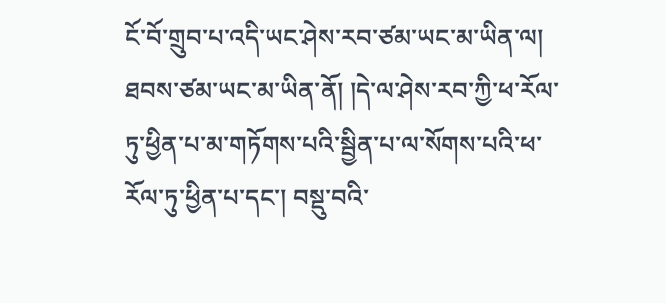ངོ་བོ་གྲུབ་པ་འདི་ཡང་ཤེས་རབ་ཙམ་ཡང་མ་ཡིན་ལ། ཐབས་ཙམ་ཡང་མ་ཡིན་ནོ། །དེ་ལ་ཤེས་རབ་ཀྱི་ཕ་རོལ་ཏུ་ཕྱིན་པ་མ་གཏོགས་པའི་སྦྱིན་པ་ལ་སོགས་པའི་ཕ་རོལ་ཏུ་ཕྱིན་པ་དང་། བསྡུ་བའི་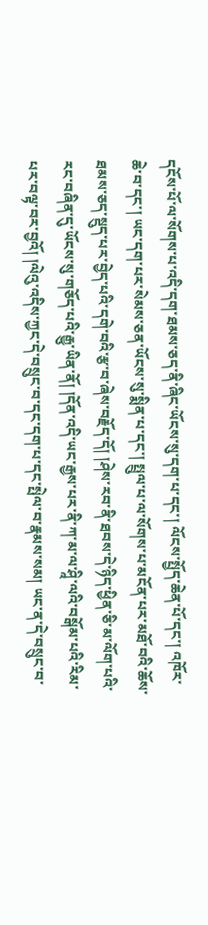དངོས་པོ་ལ་སོགས་པ་འདི་དག་ཐམས་ཅད་ནི་ཞིང་ཡོངས་སུ་དག་པ་དང་། ལོངས་སྤྱོད་ཆེན་པོ་དང་། འཁོར་ཆེ་བ་དང་། ཡང་དག་པར་སེམས་ཅན་ཡོངས་སུ་སྨིན་པ་དང་། སྤྲུལ་པ་ལ་སོགས་པ་མངོན་པར་མཐོ་བའི་ཆོས་ཐམས་ཅད་སྡུད་པར་བྱེད་པའི་དགེ་བའི་རྩ་བ་ཞེས་བརྗོད་དོ། །ཤེས་རབ་ནི་ཐབས་དེ་ཉིད་ཕྱིན་ཅི་མ་ལོག་པའི་རང་བཞིན་དུ་ཡོངས་སུ་གཅོད་པའི་རྒྱུ་ཡིན་ནོ། །དོན་འདི་ཡང་རྒྱས་པར་ནི་ཀ་མ་ལ་ཤཱི་ལའི་བསྒོམ་པའི་རིམ་པར་བལྟ་བར་བྱའོ། །ལེའུ་འདིས་ཀྱང་དེ་བསྲུང་བ་དང་དག་པ་དང་སྤེལ་བ་རྣམས་སམ། ཡང་ན་དེ་བསྲུང་བ་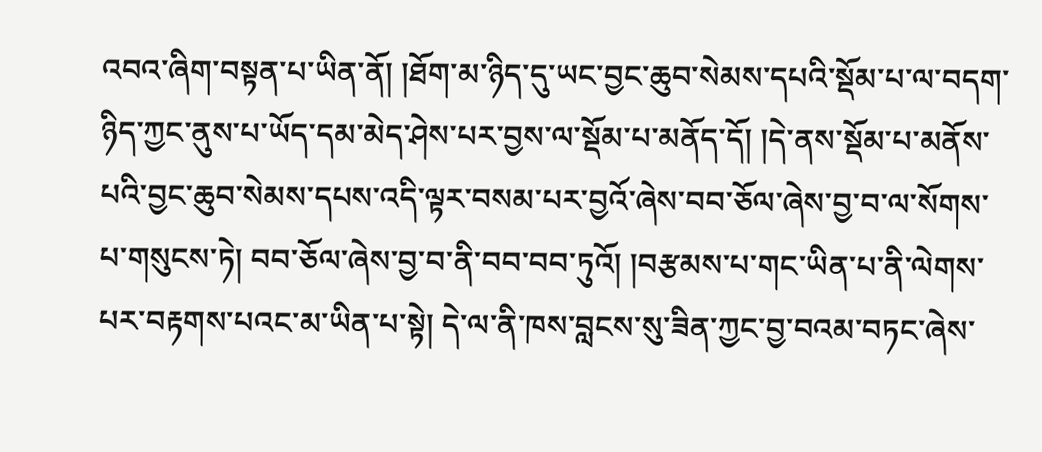འབའ་ཞིག་བསྟན་པ་ཡིན་ནོ། །ཐོག་མ་ཉིད་དུ་ཡང་བྱང་ཆུབ་སེམས་དཔའི་སྡོམ་པ་ལ་བདག་ཉིད་ཀྱང་ནུས་པ་ཡོད་དམ་མེད་ཤེས་པར་བྱས་ལ་སྡོམ་པ་མནོད་དོ། །དེ་ནས་སྡོམ་པ་མནོས་པའི་བྱང་ཆུབ་སེམས་དཔས་འདི་ལྟར་བསམ་པར་བྱའོ་ཞེས་བབ་ཅོལ་ཞེས་བྱ་བ་ལ་སོགས་པ་གསུངས་ཏེ། བབ་ཅོལ་ཞེས་བྱ་བ་ནི་བབ་བབ་ཏུའོ། །བརྩམས་པ་གང་ཡིན་པ་ནི་ལེགས་པར་བརྟགས་པའང་མ་ཡིན་པ་སྟེ། དེ་ལ་ནི་ཁས་བླངས་སུ་ཟིན་ཀྱང་བྱ་བའམ་བཏང་ཞེས་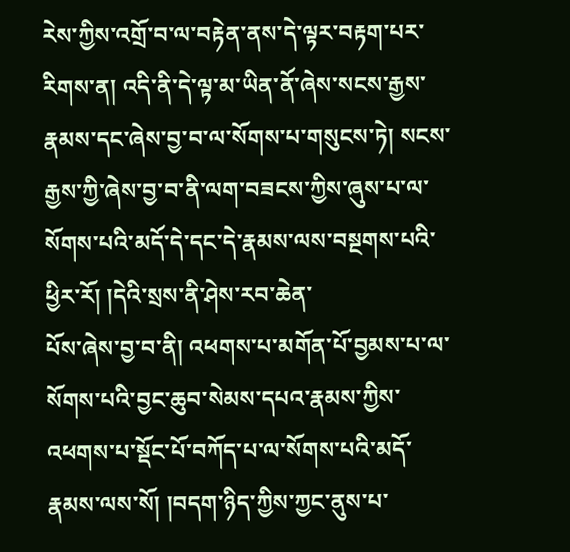རེས་ཀྱིས་འགྲོ་བ་ལ་བརྟེན་ནས་དེ་ལྟར་བརྟག་པར་རིགས་ན། འདི་ནི་དེ་ལྟ་མ་ཡིན་ནོ་ཞེས་སངས་རྒྱས་རྣམས་དང་ཞེས་བྱ་བ་ལ་སོགས་པ་གསུངས་ཏེ། སངས་རྒྱས་ཀྱི་ཞེས་བྱ་བ་ནི་ལག་བཟངས་ཀྱིས་ཞུས་པ་ལ་སོགས་པའི་མདོ་དེ་དང་དེ་རྣམས་ལས་བསྔགས་པའི་ཕྱིར་རོ། །དེའི་སྲས་ནི་ཤེས་རབ་ཆེན་
པོས་ཞེས་བྱ་བ་ནི། འཕགས་པ་མགོན་པོ་བྱམས་པ་ལ་སོགས་པའི་བྱང་ཆུབ་སེམས་དཔའ་རྣམས་ཀྱིས་འཕགས་པ་སྡོང་པོ་བཀོད་པ་ལ་སོགས་པའི་མདོ་རྣམས་ལས་སོ། །བདག་ཉིད་ཀྱིས་ཀྱང་ནུས་པ་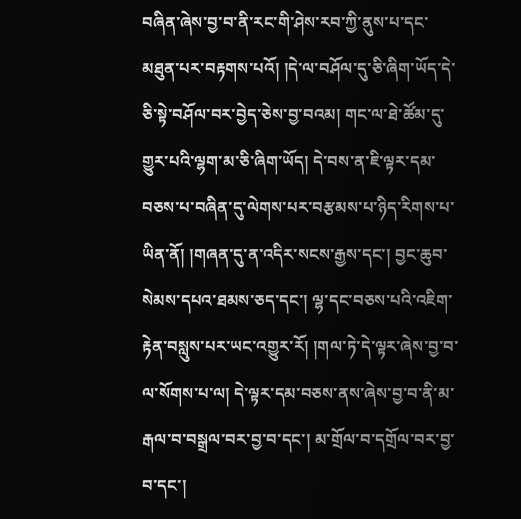བཞིན་ཞེས་བྱ་བ་ནི་རང་གི་ཤེས་རབ་ཀྱི་ནུས་པ་དང་མཐུན་པར་བརྟགས་པའོ། །དེ་ལ་བཤོལ་དུ་ཅི་ཞིག་ཡོད་དེ་ཅི་སྟེ་བཤོལ་བར་བྱེད་ཅེས་བྱ་བའམ། གང་ལ་ཐེ་ཚོམ་དུ་གྱུར་པའི་ལྷག་མ་ཅི་ཞིག་ཡོད། དེ་བས་ན་ཇི་ལྟར་དམ་བཅས་པ་བཞིན་དུ་ལེགས་པར་བརྩམས་པ་ཉིད་རིགས་པ་ཡིན་ནོ། །གཞན་དུ་ན་འདིར་སངས་རྒྱས་དང་། བྱང་ཆུབ་སེམས་དཔའ་ཐམས་ཅད་དང་། ལྷ་དང་བཅས་པའི་འཇིག་རྟེན་བསླུས་པར་ཡང་འགྱུར་རོ། །གལ་ཏེ་དེ་ལྟར་ཞེས་བྱ་བ་ལ་སོགས་པ་ལ། དེ་ལྟར་དམ་བཅས་ནས་ཞེས་བྱ་བ་ནི་མ་རྒལ་བ་བསྒྲལ་བར་བྱ་བ་དང་། མ་གྲོལ་བ་དགྲོལ་བར་བྱ་བ་དང་།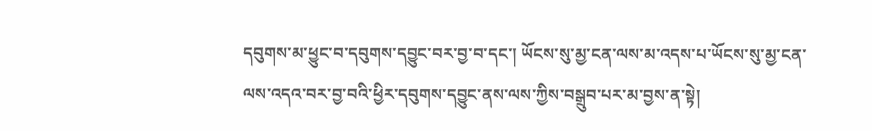དབུགས་མ་ཕྱུང་བ་དབུགས་དབྱུང་བར་བྱ་བ་དང་། ཡོངས་སུ་མྱ་ངན་ལས་མ་འདས་པ་ཡོངས་སུ་མྱ་ངན་ལས་འདའ་བར་བྱ་བའི་ཕྱིར་དབུགས་དབྱུང་ནས་ལས་ཀྱིས་བསྒྲུབ་པར་མ་བྱས་ན་སྟེ།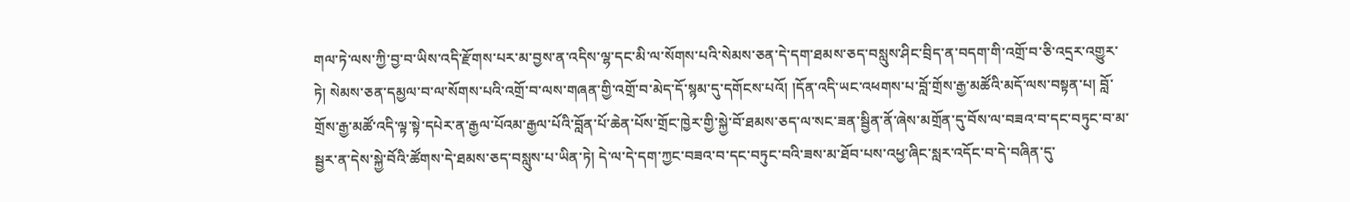གལ་ཏེ་ལས་ཀྱི་བྱ་བ་ཡིས་འདི་རྫོགས་པར་མ་བྱས་ན་འདིས་ལྷ་དང་མི་ལ་སོགས་པའི་སེམས་ཅན་དེ་དག་ཐམས་ཅད་བསླུས་ཤིང་བྲིད་ན་བདག་གི་འགྲོ་བ་ཅི་འདྲར་འགྱུར་ཏེ། སེམས་ཅན་དམྱལ་བ་ལ་སོགས་པའི་འགྲོ་བ་ལས་གཞན་གྱི་འགྲོ་བ་མེད་དོ་སྙམ་དུ་དགོངས་པའོ། །དོན་འདི་ཡང་འཕགས་པ་བློ་གྲོས་རྒྱ་མཚོའི་མདོ་ལས་བསྟན་པ། བློ་གྲོས་རྒྱ་མཚོ་འདི་ལྟ་སྟེ་དཔེར་ན་རྒྱལ་པོའམ་རྒྱལ་པོའི་བློན་པོ་ཆེན་པོས་གྲོང་ཁྱེར་གྱི་སྐྱེ་བོ་ཐམས་ཅད་ལ་སང་ཟན་སྦྱིན་ནོ་ཞེས་མགྲོན་དུ་བོས་ལ་བཟའ་བ་དང་བཏུང་བ་མ་སྦྱར་ན་དེས་སྐྱེ་བོའི་ཚོགས་དེ་ཐམས་ཅད་བསླུས་པ་ཡིན་ཏེ། དེ་ལ་དེ་དག་ཀྱང་བཟའ་བ་དང་བཏུང་བའི་ཟས་མ་ཐོབ་པས་འཕྱ་ཞིང་སླར་འདོང་བ་དེ་བཞིན་དུ་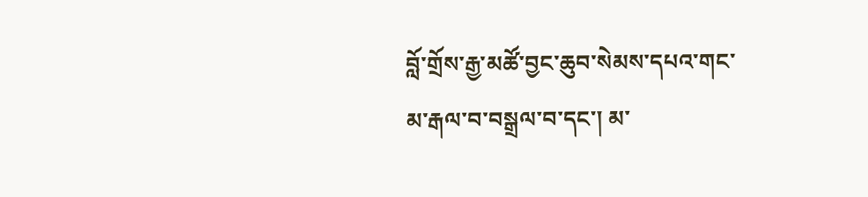བློ་གྲོས་རྒྱ་མཚོ་བྱང་ཆུབ་སེམས་དཔའ་གང་མ་རྒལ་བ་བསྒྲལ་བ་དང་། མ་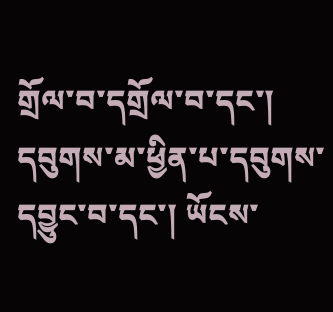གྲོལ་བ་དགྲོལ་བ་དང་། དབུགས་མ་ཕྱིན་པ་དབུགས་དབྱུང་བ་དང་། ཡོངས་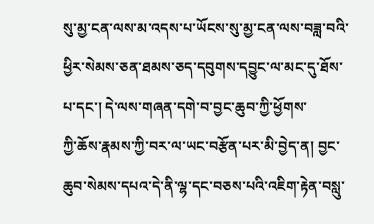སུ་མྱ་ངན་ལས་མ་འདས་པ་ཡོངས་སུ་མྱ་ངན་ལས་བཟླ་བའི་ཕྱིར་སེམས་ཅན་ཐམས་ཅད་དབུགས་དབྱུང་ལ་མང་དུ་ཐོས་པ་དང་། དེ་ལས་གཞན་དགེ་བ་བྱང་ཆུབ་ཀྱི་ཕྱོགས་
ཀྱི་ཆོས་རྣམས་ཀྱི་བར་ལ་ཡང་བརྩོན་པར་མི་བྱེད་ན། བྱང་ཆུབ་སེམས་དཔའ་དེ་ནི་ལྷ་དང་བཅས་པའི་འཇིག་རྟེན་བསླུ་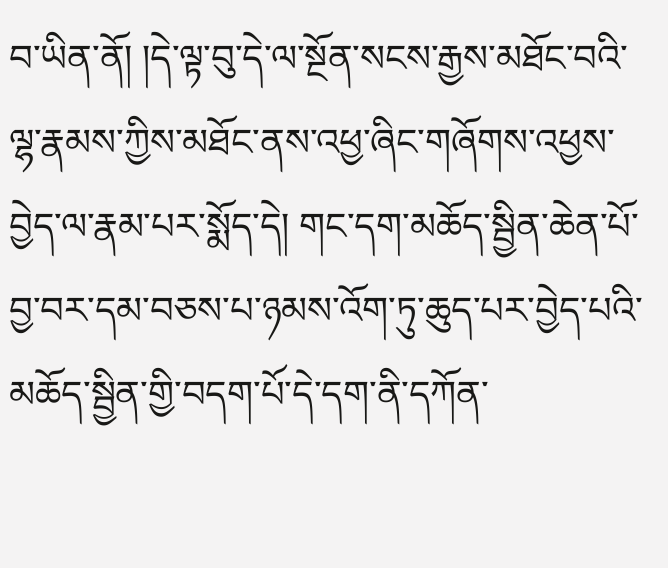བ་ཡིན་ནོ། །དེ་ལྟ་བུ་དེ་ལ་སྔོན་སངས་རྒྱས་མཐོང་བའི་ལྷ་རྣམས་ཀྱིས་མཐོང་ནས་འཕྱ་ཞིང་གཞོགས་འཕྱས་བྱེད་ལ་རྣམ་པར་སྨོད་དེ། གང་དག་མཆོད་སྦྱིན་ཆེན་པོ་བྱ་བར་དམ་བཅས་པ་ཉམས་འོག་ཏུ་ཆུད་པར་བྱེད་པའི་མཆོད་སྦྱིན་གྱི་བདག་པོ་དེ་དག་ནི་དཀོན་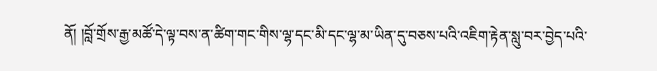ནོ། །བློ་གྲོས་རྒྱ་མཚོ་དེ་ལྟ་བས་ན་ཚིག་གང་གིས་ལྷ་དང་མི་དང་ལྷ་མ་ཡིན་དུ་བཅས་པའི་འཇིག་རྟེན་སླུ་བར་བྱེད་པའི་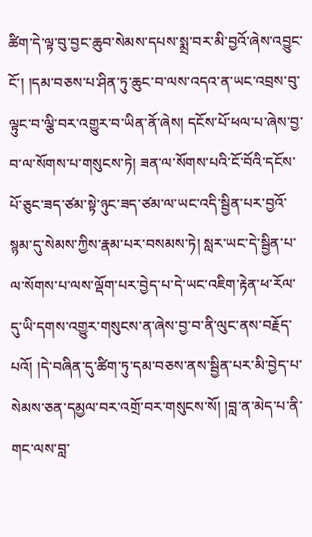ཚིག་དེ་ལྟ་བུ་བྱང་ཆུབ་སེམས་དཔས་སྨྲ་བར་མི་བྱའོ་ཞེས་འབྱུང་ངོ་། །དམ་བཅས་པ་ཤིན་ཏུ་ཆུང་བ་ལས་འདའ་ན་ཡང་འབྲས་བུ་ལྟུང་བ་ལྕི་བར་འགྱུར་བ་ཡིན་ནོ་ཞེས། དངོས་པོ་ཕལ་པ་ཞེས་བྱ་བ་ལ་སོགས་པ་གསུངས་ཏེ། ཟན་ལ་སོགས་པའི་ངོ་བོའི་དངོས་པོ་ཅུང་ཟད་ཙམ་སྟེ་ཉུང་ཟད་ཙམ་ལ་ཡང་འདི་སྦྱིན་པར་བྱའོ་སྙམ་དུ་སེམས་ཀྱིས་རྣམ་པར་བསམས་ཏེ། སླར་ཡང་དེ་སྦྱིན་པ་ལ་སོགས་པ་ལས་ལྡོག་པར་བྱེད་པ་དེ་ཡང་འཇིག་རྟེན་ཕ་རོལ་དུ་ཡི་དགས་འགྱུར་གསུངས་ན་ཞེས་བྱ་བ་ནི་ལུང་ནས་བརྗོད་པའོ། །དེ་བཞིན་དུ་ཚིག་ཏུ་དམ་བཅས་ནས་སྦྱིན་པར་མི་བྱེད་པ་སེམས་ཅན་དམྱལ་བར་འགྲོ་བར་གསུངས་སོ། །བླ་ན་མེད་པ་ནི་གང་ལས་བླ་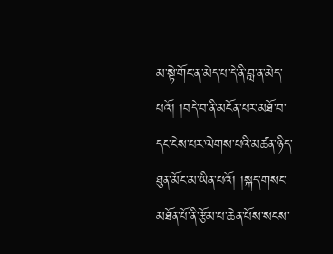མ་སྟེ་གོང་ན་མེད་པ་དེ་ནི་བླ་ན་མེད་པའོ། །བདེ་བ་ནི་མངོན་པར་མཐོ་བ་དང་ངེས་པར་ལེགས་པའི་མཚན་ཉིད་ཐུན་མོང་མ་ཡིན་པའོ། །སྐད་གསང་མཐོན་པོ་ནི་རྩོམ་པ་ཆེན་པོས་སངས་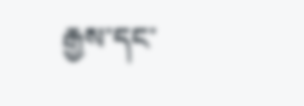རྒྱས་དང་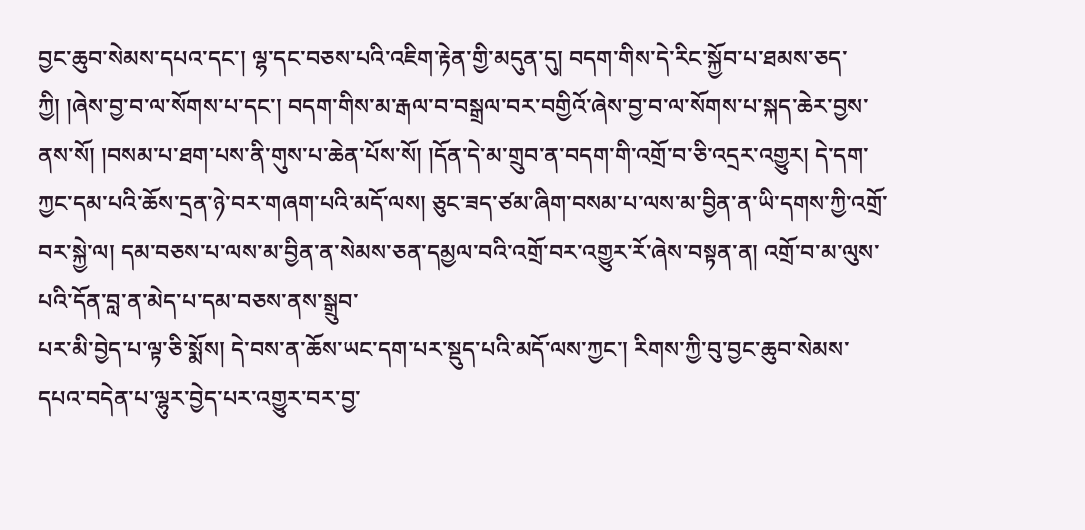བྱང་ཆུབ་སེམས་དཔའ་དང་། ལྷ་དང་བཅས་པའི་འཇིག་རྟེན་གྱི་མདུན་དུ། བདག་གིས་དེ་རིང་སྐྱོབ་པ་ཐམས་ཅད་ཀྱི། །ཞེས་བྱ་བ་ལ་སོགས་པ་དང་། བདག་གིས་མ་རྒལ་བ་བསྒྲལ་བར་བགྱིའོ་ཞེས་བྱ་བ་ལ་སོགས་པ་སྐད་ཆེར་བྱས་ནས་སོ། །བསམ་པ་ཐག་པས་ནི་གུས་པ་ཆེན་པོས་སོ། །དོན་དེ་མ་གྲུབ་ན་བདག་གི་འགྲོ་བ་ཅི་འདྲར་འགྱུར། དེ་དག་ཀྱང་དམ་པའི་ཆོས་དྲན་ཉེ་བར་གཞག་པའི་མདོ་ལས། ཅུང་ཟད་ཙམ་ཞིག་བསམ་པ་ལས་མ་བྱིན་ན་ཡི་དགས་ཀྱི་འགྲོ་བར་སྐྱེ་ལ། དམ་བཅས་པ་ལས་མ་བྱིན་ན་སེམས་ཅན་དམྱལ་བའི་འགྲོ་བར་འགྱུར་རོ་ཞེས་བསྟན་ན། འགྲོ་བ་མ་ལུས་པའི་དོན་བླ་ན་མེད་པ་དམ་བཅས་ནས་སྒྲུབ་
པར་མི་བྱེད་པ་ལྟ་ཅི་སྨོས། དེ་བས་ན་ཆོས་ཡང་དག་པར་སྡུད་པའི་མདོ་ལས་ཀྱང་། རིགས་ཀྱི་བུ་བྱང་ཆུབ་སེམས་དཔའ་བདེན་པ་ལྷུར་བྱེད་པར་འགྱུར་བར་བྱ་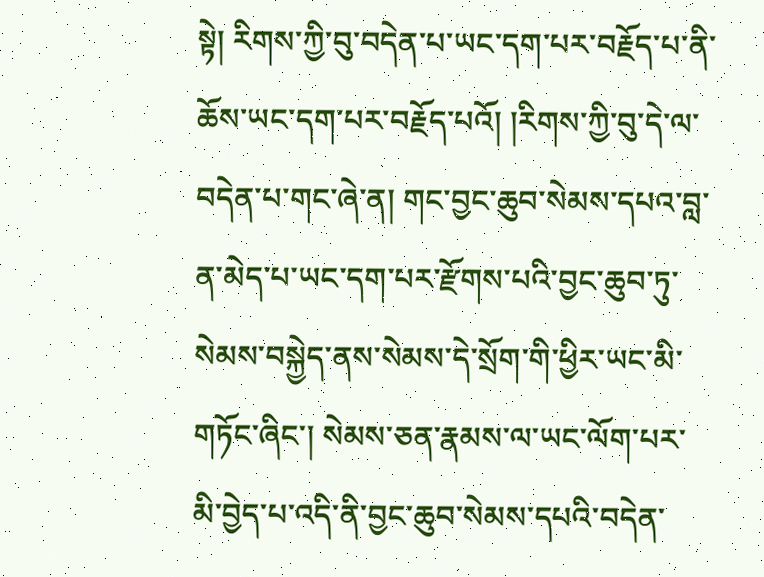སྟེ། རིགས་ཀྱི་བུ་བདེན་པ་ཡང་དག་པར་བརྗོད་པ་ནི་ཆོས་ཡང་དག་པར་བརྗོད་པའོ། །རིགས་ཀྱི་བུ་དེ་ལ་བདེན་པ་གང་ཞེ་ན། གང་བྱང་ཆུབ་སེམས་དཔའ་བླ་ན་མེད་པ་ཡང་དག་པར་རྫོགས་པའི་བྱང་ཆུབ་ཏུ་སེམས་བསྐྱེད་ནས་སེམས་དེ་སྲོག་གི་ཕྱིར་ཡང་མི་གཏོང་ཞིང་། སེམས་ཅན་རྣམས་ལ་ཡང་ལོག་པར་མི་བྱེད་པ་འདི་ནི་བྱང་ཆུབ་སེམས་དཔའི་བདེན་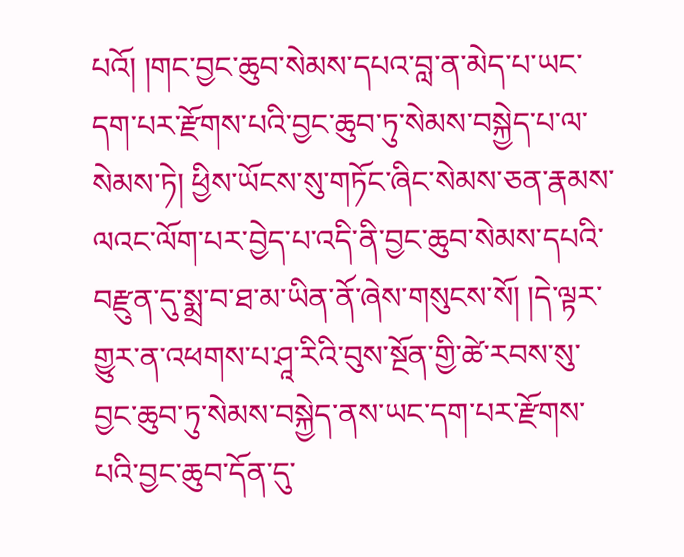པའོ། །གང་བྱང་ཆུབ་སེམས་དཔའ་བླ་ན་མེད་པ་ཡང་དག་པར་རྫོགས་པའི་བྱང་ཆུབ་ཏུ་སེམས་བསྐྱེད་པ་ལ་སེམས་ཏེ། ཕྱིས་ཡོངས་སུ་གཏོང་ཞིང་སེམས་ཅན་རྣམས་ལའང་ལོག་པར་བྱེད་པ་འདི་ནི་བྱང་ཆུབ་སེམས་དཔའི་བརྫུན་དུ་སྨྲ་བ་ཐ་མ་ཡིན་ནོ་ཞེས་གསུངས་སོ། །དེ་ལྟར་གྱུར་ན་འཕགས་པ་ཤཱ་རིའི་བུས་སྔོན་གྱི་ཚེ་རབས་སུ་བྱང་ཆུབ་ཏུ་སེམས་བསྐྱེད་ནས་ཡང་དག་པར་རྫོགས་པའི་བྱང་ཆུབ་དོན་དུ་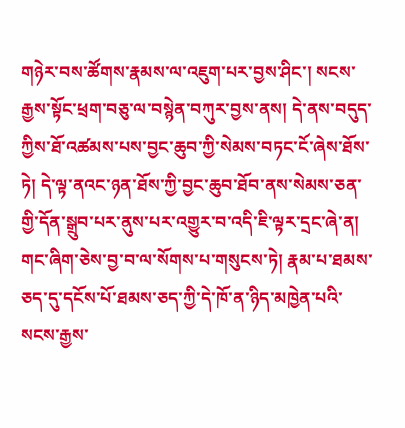གཉེར་བས་ཚོགས་རྣམས་ལ་འཇུག་པར་བྱས་ཤིང་། སངས་རྒྱས་སྟོང་ཕྲག་བཅུ་ལ་བསྙེན་བཀུར་བྱས་ནས། དེ་ནས་བདུད་ཀྱིས་ཐོ་འཚམས་པས་བྱང་ཆུབ་ཀྱི་སེམས་བཏང་ངོ་ཞེས་ཐོས་ཏེ། དེ་ལྟ་ནའང་ཉན་ཐོས་ཀྱི་བྱང་ཆུབ་ཐོབ་ནས་སེམས་ཅན་གྱི་དོན་སྒྲུབ་པར་ནུས་པར་འགྱུར་བ་འདི་ཇི་ལྟར་དྲང་ཞེ་ན། གང་ཞིག་ཅེས་བྱ་བ་ལ་སོགས་པ་གསུངས་ཏེ། རྣམ་པ་ཐམས་ཅད་དུ་དངོས་པོ་ཐམས་ཅད་ཀྱི་དེ་ཁོ་ན་ཉིད་མཁྱེན་པའི་སངས་རྒྱས་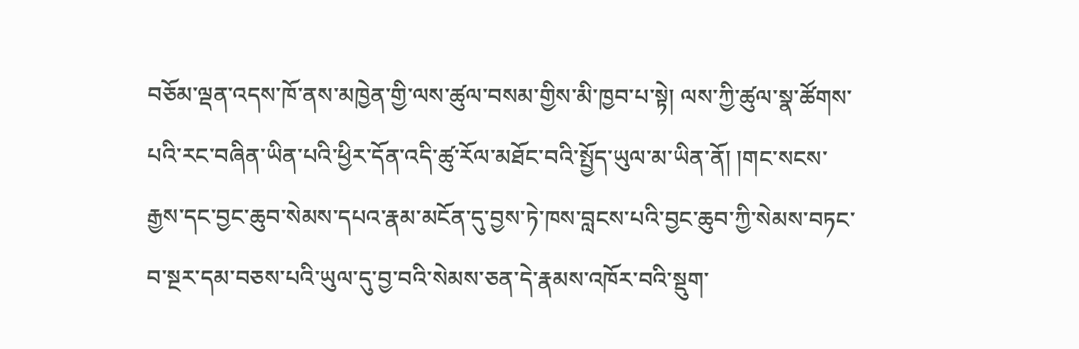བཅོམ་ལྡན་འདས་ཁོ་ནས་མཁྱེན་གྱི་ལས་ཚུལ་བསམ་གྱིས་མི་ཁྱབ་པ་སྟེ། ལས་ཀྱི་ཚུལ་སྣ་ཚོགས་པའི་རང་བཞིན་ཡིན་པའི་ཕྱིར་དོན་འདི་ཚུ་རོལ་མཐོང་བའི་སྤྱོད་ཡུལ་མ་ཡིན་ནོ། །གང་སངས་རྒྱས་དང་བྱང་ཆུབ་སེམས་དཔའ་རྣམ་མངོན་དུ་བྱས་ཏེ་ཁས་བླངས་པའི་བྱང་ཆུབ་ཀྱི་སེམས་བཏང་བ་སྔར་དམ་བཅས་པའི་ཡུལ་དུ་བྱ་བའི་སེམས་ཅན་དེ་རྣམས་འཁོར་བའི་སྡུག་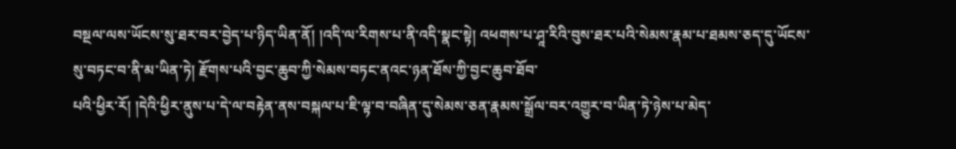བསྔལ་ལས་ཡོངས་སུ་ཐར་བར་བྱེད་པ་ཉིད་ཡིན་ནོ། །འདི་ལ་རིགས་པ་ནི་འདི་སྣང་སྟེ། འཕགས་པ་ཤཱ་རིའི་བུས་ཐར་པའི་སེམས་རྣམ་པ་ཐམས་ཅད་དུ་ཡོངས་སུ་བཏང་བ་ནི་མ་ཡིན་ཏེ། རྫོགས་པའི་བྱང་ཆུབ་ཀྱི་སེམས་བཏང་ནའང་ཉན་ཐོས་ཀྱི་བྱང་ཆུབ་ཐོབ་
པའི་ཕྱིར་རོ། །དེའི་ཕྱིར་ནུས་པ་དེ་ལ་བརྟེན་ནས་བསྐལ་པ་ཇི་ལྟ་བ་བཞིན་དུ་སེམས་ཅན་རྣམས་སྒྲོལ་བར་འགྱུར་བ་ཡིན་ཏེ་ཉེས་པ་མེད་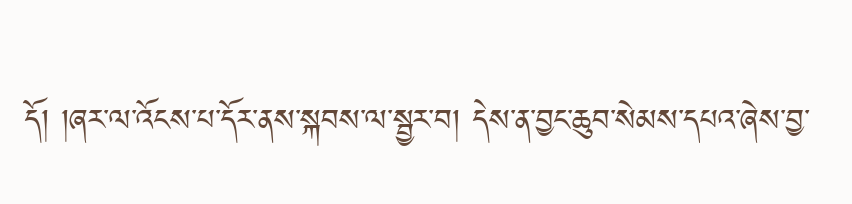དོ། །ཞར་ལ་འོངས་པ་དོར་ནས་སྐབས་ལ་སྦྱར་བ། དེས་ན་བྱང་ཆུབ་སེམས་དཔའ་ཞེས་བྱ་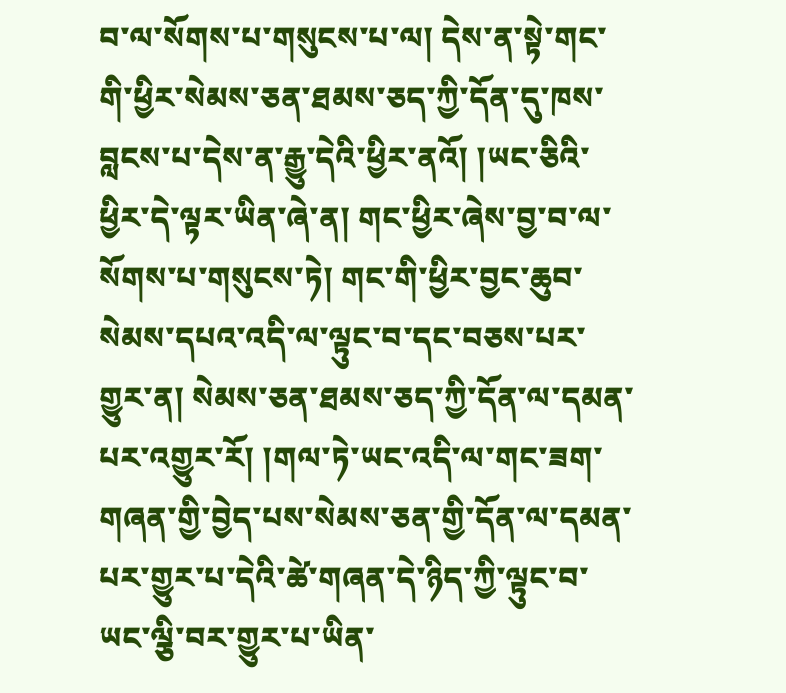བ་ལ་སོགས་པ་གསུངས་པ་ལ། དེས་ན་སྟེ་གང་གི་ཕྱིར་སེམས་ཅན་ཐམས་ཅད་ཀྱི་དོན་དུ་ཁས་བླངས་པ་དེས་ན་རྒྱུ་དེའི་ཕྱིར་ནའོ། །ཡང་ཅིའི་ཕྱིར་དེ་ལྟར་ཡིན་ཞེ་ན། གང་ཕྱིར་ཞེས་བྱ་བ་ལ་སོགས་པ་གསུངས་ཏེ། གང་གི་ཕྱིར་བྱང་ཆུབ་སེམས་དཔའ་འདི་ལ་ལྟུང་བ་དང་བཅས་པར་གྱུར་ན། སེམས་ཅན་ཐམས་ཅད་ཀྱི་དོན་ལ་དམན་པར་འགྱུར་རོ། །གལ་ཏེ་ཡང་འདི་ལ་གང་ཟག་གཞན་གྱི་བྱེད་པས་སེམས་ཅན་གྱི་དོན་ལ་དམན་པར་གྱུར་པ་དེའི་ཚེ་གཞན་དེ་ཉིད་ཀྱི་ལྟུང་བ་ཡང་ལྕི་བར་གྱུར་པ་ཡིན་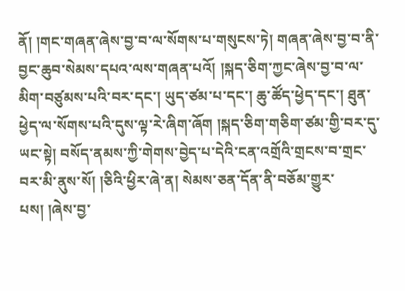ནོ། །གང་གཞན་ཞེས་བྱ་བ་ལ་སོགས་པ་གསུངས་ཏེ། གཞན་ཞེས་བྱ་བ་ནི་བྱང་ཆུབ་སེམས་དཔའ་ལས་གཞན་པའོ། །སྐད་ཅིག་ཀྱང་ཞེས་བྱ་བ་ལ་མིག་བཙུམས་པའི་བར་དང་། ཡུད་ཙམ་པ་དང་། ཆུ་ཚོད་ཕྱེད་དང་། ཐུན་ཕྱེད་ལ་སོགས་པའི་དུས་ལྟ་རེ་ཞིག་ཞོག །སྐད་ཅིག་གཅིག་ཙམ་གྱི་བར་དུ་ཡང་སྟེ། བསོད་ནམས་ཀྱི་གེགས་བྱེད་པ་དེའི་ངན་འགྲོའི་གྲངས་བ་གྲང་བར་མི་ནུས་སོ། །ཅིའི་ཕྱིར་ཞེ་ན། སེམས་ཅན་དོན་ནི་བཅོམ་གྱུར་པས། །ཞེས་བྱ་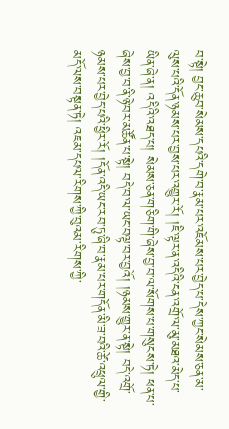བ་སྟེ། བྱང་ཆུབ་སེམས་དཔའི་དགེ་བ་རྣམ་པར་འཇོམས་པར་བྱེད་པ་དེས་ཀྱང་སེམས་ཅན་མ་ལུས་པའི་དོན་ཉམས་པར་བྱས་པར་འགྱུར་རོ། །ཇི་ལྟར་ན་འདིའི་ངན་འགྲོ་ལ་མུ་མཐའ་མེད་པ་ཡིན་ཞེ་ན། འདིའི་འཐད་པ། སེམས་ཅན་གཅིག་གི་ཞེས་བྱ་བ་ལ་སོགས་པ་གསུངས་ཏེ། ཕན་པ་ཞེས་བྱ་བ་ནི་ཉེ་བར་མཚོན་པ་སྟེ། བདེ་བ་ལ་ཡང་བལྟ་བར་བྱའོ། །ཉམས་གྱུར་ན་སྟེ། བདེ་འགྲོ་ཉམས་པར་བྱེད་པའི་ཕྱིར་རོ། །དོན་འདི་ཡང་རབ་ཏུ་ཞི་བ་རྣམ་པར་གདོན་མི་ཟ་བའི་ཚེ་འཕྲུལ་གྱི་མདོ་ལས་བསྟན་ཏེ། འཇམ་དཔལ་རིགས་ཀྱི་བུའམ་རིགས་ཀྱི་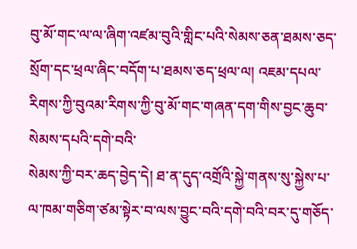བུ་མོ་གང་ལ་ལ་ཞིག་འཛམ་བུའི་གླིང་པའི་སེམས་ཅན་ཐམས་ཅད་སྲོག་དང་ཕྲལ་ཞིང་བདོག་པ་ཐམས་ཅད་ཕྲལ་ལ། འཇམ་དཔལ་རིགས་ཀྱི་བུའམ་རིགས་ཀྱི་བུ་མོ་གང་གཞན་དག་གིས་བྱང་ཆུབ་སེམས་དཔའི་དགེ་བའི་
སེམས་ཀྱི་བར་ཆད་བྱེད་དེ། ཐ་ན་དུད་འགྲོའི་སྐྱེ་གནས་སུ་སྐྱེས་པ་ལ་ཁམ་གཅིག་ཙམ་སྟེར་བ་ལས་བྱུང་བའི་དགེ་བའི་བར་དུ་གཅོད་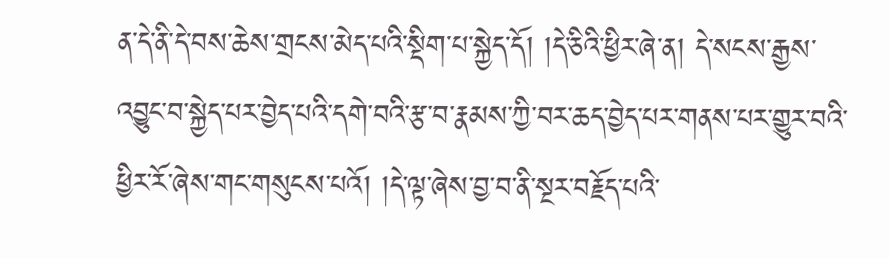ན་དེ་ནི་དེ་བས་ཆེས་གྲངས་མེད་པའི་སྡིག་པ་སྐྱེད་དོ། །དེ་ཅིའི་ཕྱིར་ཞེ་ན། དེ་སངས་རྒྱས་འབྱུང་བ་སྐྱེད་པར་བྱེད་པའི་དགེ་བའི་རྩ་བ་རྣམས་ཀྱི་བར་ཆད་བྱེད་པར་གནས་པར་གྱུར་བའི་ཕྱིར་རོ་ཞེས་གང་གསུངས་པའོ། །དེ་ལྟ་ཞེས་བྱ་བ་ནི་སྔར་བརྗོད་པའི་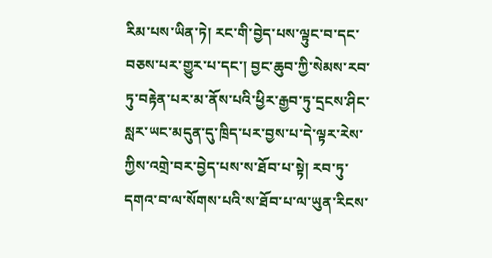རིམ་པས་ཡིན་ཏེ། རང་གི་བྱེད་པས་ལྟུང་བ་དང་བཅས་པར་གྱུར་པ་དང་། བྱང་ཆུབ་ཀྱི་སེམས་རབ་ཏུ་བརྟེན་པར་མ་ནོས་པའི་ཕྱིར་རྒྱབ་ཏུ་དྲངས་ཤིང་སླར་ཡང་མདུན་དུ་ཁྲིད་པར་བྱས་པ་དེ་ལྟར་རེས་ཀྱིས་འགྲེ་བར་བྱེད་པས་ས་ཐོབ་པ་སྟེ། རབ་ཏུ་དགའ་བ་ལ་སོགས་པའི་ས་ཐོབ་པ་ལ་ཡུན་རིངས་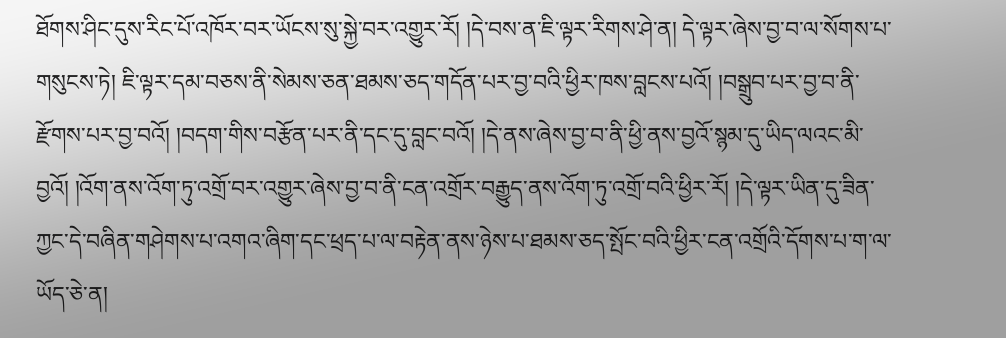ཐོགས་ཤིང་དུས་རིང་པོ་འཁོར་བར་ཡོངས་སུ་སྐྱེ་བར་འགྱུར་རོ། །དེ་བས་ན་ཇི་ལྟར་རིགས་ཤེ་ན། དེ་ལྟར་ཞེས་བྱ་བ་ལ་སོགས་པ་གསུངས་ཏེ། ཇི་ལྟར་དམ་བཅས་ནི་སེམས་ཅན་ཐམས་ཅད་གདོན་པར་བྱ་བའི་ཕྱིར་ཁས་བླངས་པའོ། །བསྒྲུབ་པར་བྱ་བ་ནི་རྫོགས་པར་བྱ་བའོ། །བདག་གིས་བརྩོན་པར་ནི་དང་དུ་བླང་བའོ། །དེ་ནས་ཞེས་བྱ་བ་ནི་ཕྱི་ནས་བྱའོ་སྙམ་དུ་ཡིད་ལའང་མི་བྱའོ། །འོག་ནས་འོག་ཏུ་འགྲོ་བར་འགྱུར་ཞེས་བྱ་བ་ནི་ངན་འགྲོར་བརྒྱུད་ནས་འོག་ཏུ་འགྲོ་བའི་ཕྱིར་རོ། །དེ་ལྟར་ཡིན་དུ་ཟིན་ཀྱང་དེ་བཞིན་གཤེགས་པ་འགའ་ཞིག་དང་ཕྲད་པ་ལ་བརྟེན་ནས་ཉེས་པ་ཐམས་ཅད་སྤོང་བའི་ཕྱིར་ངན་འགྲོའི་དོགས་པ་ག་ལ་ཡོད་ཅེ་ན།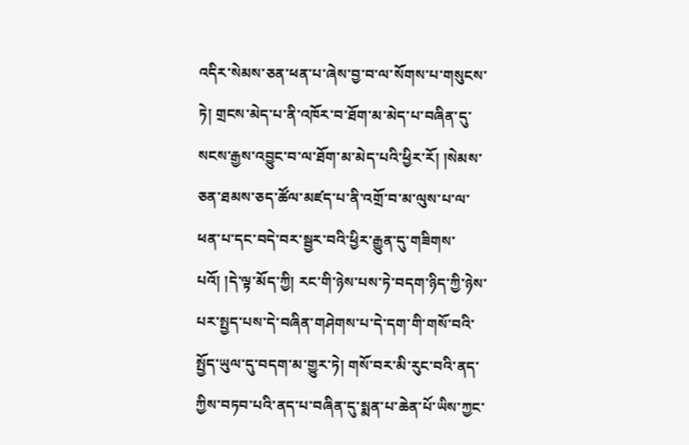འདིར་སེམས་ཅན་ཕན་པ་ཞེས་བྱ་བ་ལ་སོགས་པ་གསུངས་ཏེ། གྲངས་མེད་པ་ནི་འཁོར་བ་ཐོག་མ་མེད་པ་བཞིན་དུ་སངས་རྒྱས་འབྱུང་བ་ལ་ཐོག་མ་མེད་པའི་ཕྱིར་རོ། །སེམས་ཅན་ཐམས་ཅད་ཚོལ་མཛད་པ་ནི་འགྲོ་བ་མ་ལུས་པ་ལ་ཕན་པ་དང་བདེ་བར་སྦྱར་བའི་ཕྱིར་རྒྱུན་དུ་གཟིགས་པའོ། །དེ་ལྟ་མོད་ཀྱི། རང་གི་ཉེས་པས་ཏེ་བདག་ཉིད་ཀྱི་ཉེས་པར་སྤྱད་པས་དེ་བཞིན་གཤེགས་པ་དེ་དག་གི་གསོ་བའི་སྤྱོད་ཡུལ་དུ་བདག་མ་གྱུར་ཏེ། གསོ་བར་མི་རུང་བའི་ནད་ཀྱིས་བཏབ་པའི་ནད་པ་བཞིན་དུ་སྨན་པ་ཆེན་པོ་ཡིས་ཀྱང་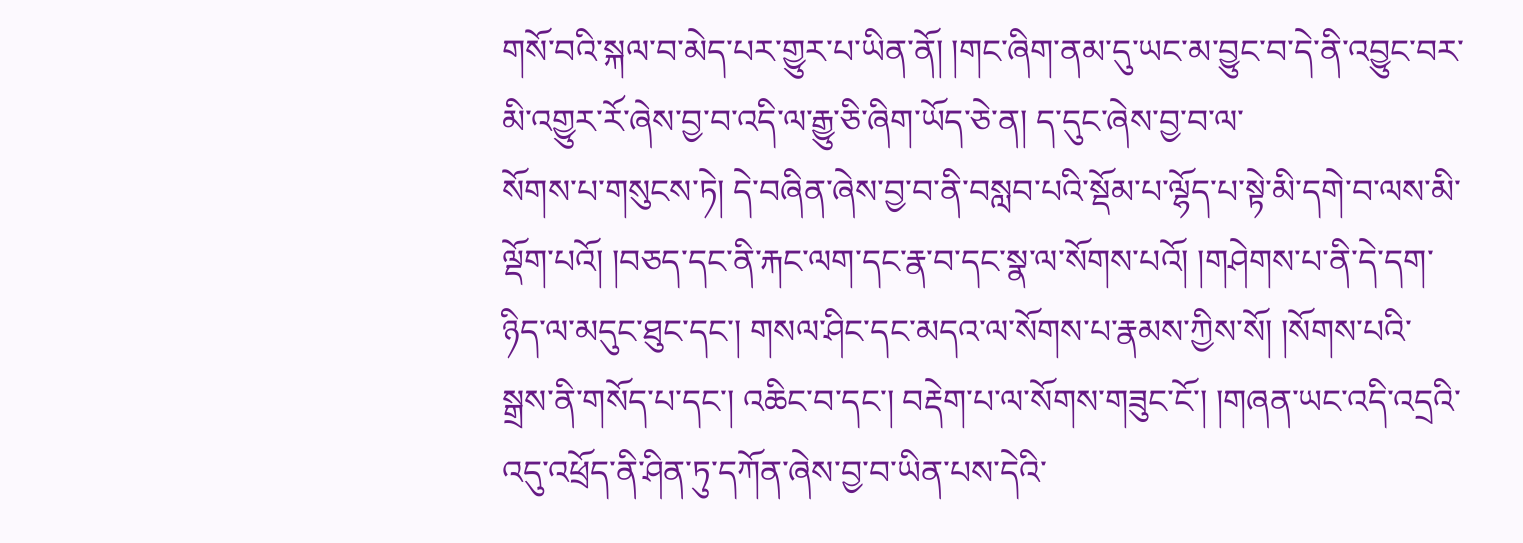གསོ་བའི་སྐལ་བ་མེད་པར་གྱུར་པ་ཡིན་ནོ། །གང་ཞིག་ནམ་དུ་ཡང་མ་བྱུང་བ་དེ་ནི་འབྱུང་བར་མི་འགྱུར་རོ་ཞེས་བྱ་བ་འདི་ལ་རྒྱུ་ཅི་ཞིག་ཡོད་ཅེ་ན། ད་དུང་ཞེས་བྱ་བ་ལ་
སོགས་པ་གསུངས་ཏེ། དེ་བཞིན་ཞེས་བྱ་བ་ནི་བསླབ་པའི་སྡོམ་པ་ལྷོད་པ་སྟེ་མི་དགེ་བ་ལས་མི་ལྡོག་པའོ། །བཅད་དང་ནི་རྐང་ལག་དང་རྣ་བ་དང་སྣ་ལ་སོགས་པའོ། །གཤེགས་པ་ནི་དེ་དག་ཉིད་ལ་མདུང་ཐུང་དང་། གསལ་ཤིང་དང་མདའ་ལ་སོགས་པ་རྣམས་ཀྱིས་སོ། །སོགས་པའི་སྒྲས་ནི་གསོད་པ་དང་། འཆིང་བ་དང་། བརྡེག་པ་ལ་སོགས་གཟུང་ངོ་། །གཞན་ཡང་འདི་འདྲའི་འདུ་འཕྲོད་ནི་ཤིན་ཏུ་དཀོན་ཞེས་བྱ་བ་ཡིན་པས་དེའི་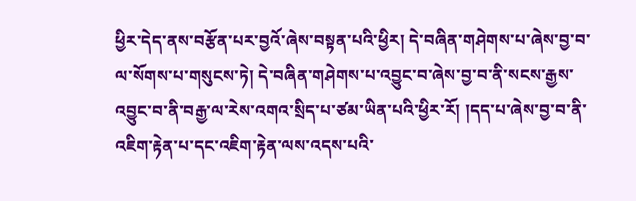ཕྱིར་དེད་ནས་བརྩོན་པར་བྱའོ་ཞེས་བསྟན་པའི་ཕྱིར། དེ་བཞིན་གཤེགས་པ་ཞེས་བྱ་བ་ལ་སོགས་པ་གསུངས་ཏེ། དེ་བཞིན་གཤེགས་པ་འབྱུང་བ་ཞེས་བྱ་བ་ནི་སངས་རྒྱས་འབྱུང་བ་ནི་བརྒྱ་ལ་རེས་འགའ་སྲིད་པ་ཙམ་ཡིན་པའི་ཕྱིར་རོ། །དད་པ་ཞེས་བྱ་བ་ནི་འཇིག་རྟེན་པ་དང་འཇིག་རྟེན་ལས་འདས་པའི་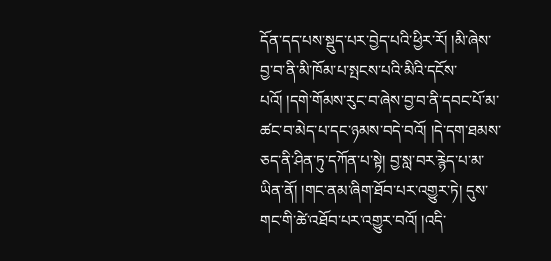དོན་དད་པས་སྡུད་པར་བྱེད་པའི་ཕྱིར་རོ། །མི་ཞེས་བྱ་བ་ནི་མི་ཁོམ་པ་སྤངས་པའི་མིའི་དངོས་པའོ། །དགེ་གོམས་རུང་བ་ཞེས་བྱ་བ་ནི་དབང་པོ་མ་ཚང་བ་མེད་པ་དང་ཉམས་བདེ་བའོ། །དེ་དག་ཐམས་ཅད་ནི་ཤིན་ཏུ་དཀོན་པ་སྟེ། བྱ་སླ་བར་རྙེད་པ་མ་ཡིན་ནོ། །གང་ནམ་ཞིག་ཐོབ་པར་འགྱུར་ཏེ། དུས་གང་གི་ཚེ་འཐོབ་པར་འགྱུར་བའོ། །འདི་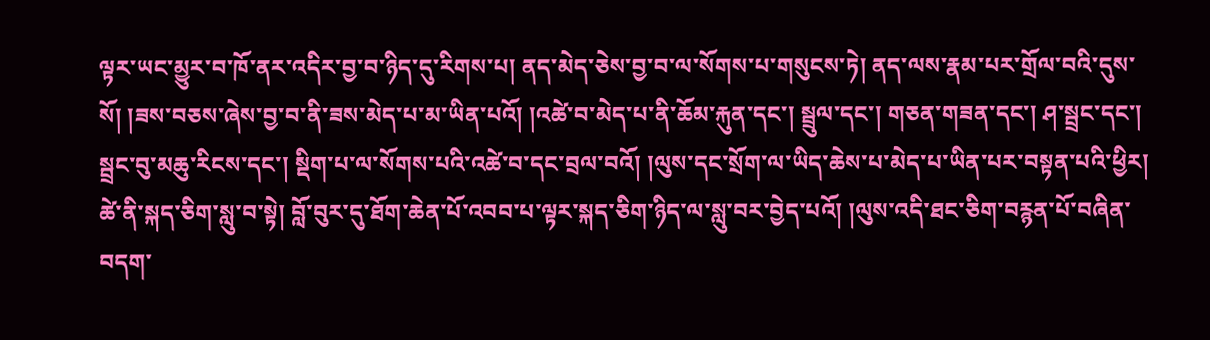ལྟར་ཡང་མྱུར་བ་ཁོ་ནར་འདིར་བྱ་བ་ཉིད་དུ་རིགས་པ། ནད་མེད་ཅེས་བྱ་བ་ལ་སོགས་པ་གསུངས་ཏེ། ནད་ལས་རྣམ་པར་གྲོལ་བའི་དུས་སོ། །ཟས་བཅས་ཞེས་བྱ་བ་ནི་ཟས་མེད་པ་མ་ཡིན་པའོ། །འཚེ་བ་མེད་པ་ནི་ཆོམ་རྐུན་དང་། སྦྲུལ་དང་། གཅན་གཟན་དང་། ཤ་སྦྲང་དང་། སྦྲང་བུ་མཆུ་རིངས་དང་། སྡིག་པ་ལ་སོགས་པའི་འཚེ་བ་དང་བྲལ་བའོ། །ལུས་དང་སྲོག་ལ་ཡིད་ཆེས་པ་མེད་པ་ཡིན་པར་བསྟན་པའི་ཕྱིར། ཚེ་ནི་སྐད་ཅིག་སླུ་བ་སྟེ། བློ་བུར་དུ་ཐོག་ཆེན་པོ་འབབ་པ་ལྟར་སྐད་ཅིག་ཉིད་ལ་སླུ་བར་བྱེད་པའོ། །ལུས་འདི་ཐང་ཅིག་བརྙན་པོ་བཞིན་བདག་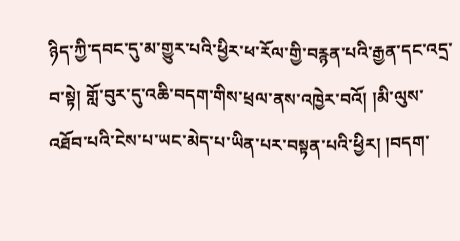ཉིད་ཀྱི་དབང་དུ་མ་གྱུར་པའི་ཕྱིར་ཕ་རོལ་གྱི་བརྙན་པའི་རྒྱན་དང་འདྲ་བ་སྟེ། གློ་བུར་དུ་འཆི་བདག་གིས་ཕྲལ་ནས་འཁྱེར་བའོ། །མི་ལུས་འཐོབ་པའི་ངེས་པ་ཡང་མེད་པ་ཡིན་པར་བསྟན་པའི་ཕྱིར། །བདག་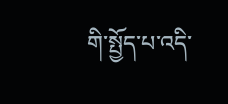གི་སྤྱོད་པ་འདི་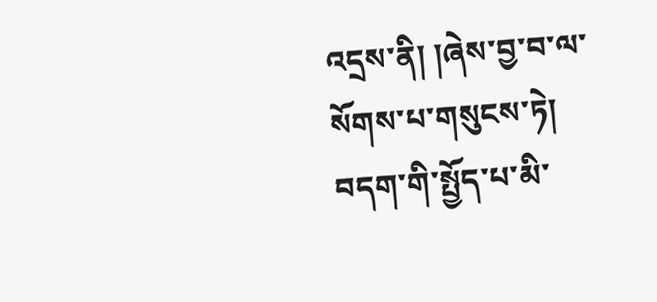འདྲས་ནི། །ཞེས་བྱ་བ་ལ་སོགས་པ་གསུངས་ཏེ། བདག་གི་སྤྱོད་པ་མི་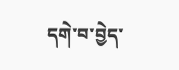དགེ་བ་བྱེད་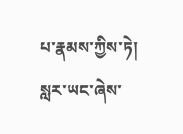པ་རྣམས་ཀྱིས་ཏེ། སླར་ཡང་ཞེས་